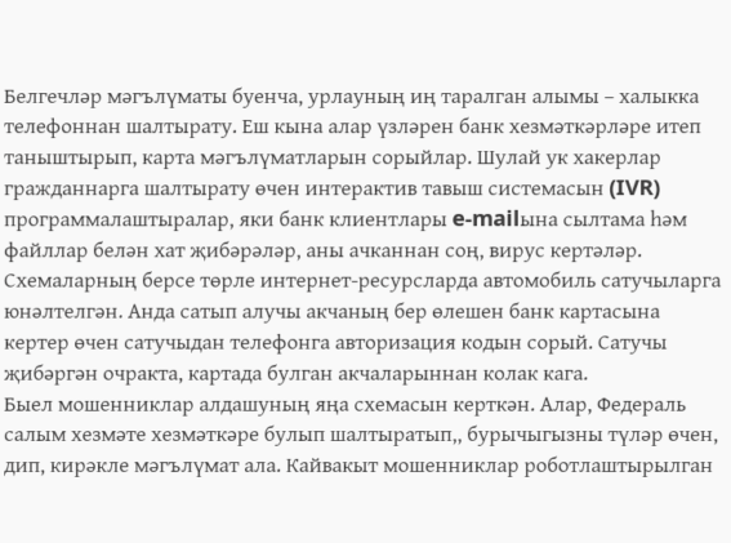Белгечләр мәгълүматы буенча, урлауның иң таралган алымы – халыкка телефоннан шалтырату. Еш кына алар үзләрен банк хезмәткәрләре итеп таныштырып, карта мәгълүматларын сорыйлар. Шулай ук хакерлар гражданнарга шалтырату өчен интерактив тавыш системасын (IVR) программалаштыралар, яки банк клиентлары e-mailына сылтама һәм файллар белән хат җибәрәләр, аны ачканнан соң, вирус кертәләр.
Схемаларның берсе төрле интернет-ресурсларда автомобиль сатучыларга юнәлтелгән. Анда сатып алучы акчаның бер өлешен банк картасына кертер өчен сатучыдан телефонга авторизация кодын сорый. Сатучы җибәргән очракта, картада булган акчаларыннан колак кага.
Быел мошенниклар алдашуның яңа схемасын керткән. Алар, Федераль салым хезмәте хезмәткәре булып шалтыратып,, бурычыгызны түләр өчен, дип, кирәкле мәгълүмат ала. Кайвакыт мошенниклар роботлаштырылган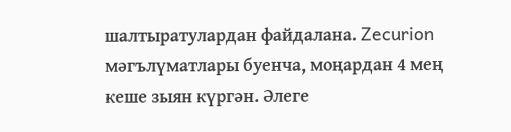шалтыратулардан файдалана. Zecurion мәгълүматлары буенча, моңардан 4 мең кеше зыян күргән. Әлеге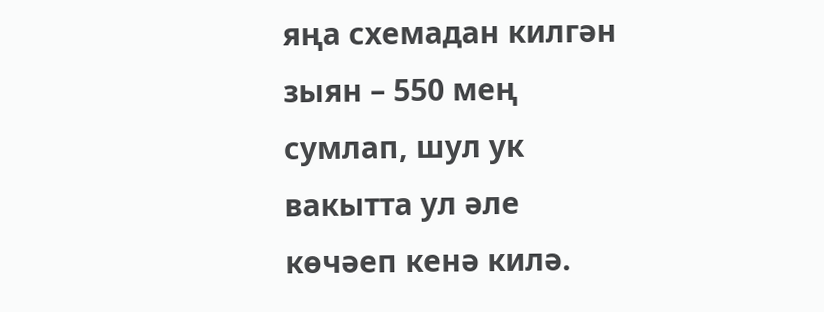яңа схемадан килгән зыян – 550 мең сумлап, шул ук вакытта ул әле көчәеп кенә килә.